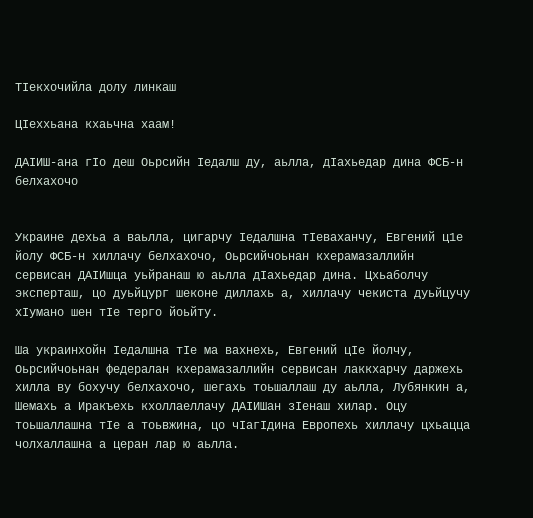ТIекхочийла долу линкаш

ЦIеххьана кхаьчна хаам!

ДАIИШ-ана гIо деш Оьрсийн Iедалш ду, аьлла, дIахьедар дина ФСБ-н белхахочо


Украине дехьа а ваьлла, цигарчу Iедалшна тIеваханчу, Евгений ц1е йолу ФСБ-н хиллачу белхахочо, Оьрсийчоьнан кхерамазаллийн сервисан ДАIИшца уьйранаш ю аьлла дIахьедар дина. Цхьаболчу эксперташ, цо дуьйцург шеконе диллахь а, хиллачу чекиста дуьйцучу хIумано шен тIе терго йоьйту.

Ша украинхойн Iедалшна тIе ма вахнехь, Евгений цIе йолчу, Оьрсийчоьнан федералан кхерамазаллийн сервисан лаккхарчу даржехь хилла ву бохучу белхахочо, шегахь тоьшаллаш ду аьлла, Лубянкин а, Шемахь а Иракъехь кхоллаеллачу ДАIИШан зIенаш хилар. Оцу тоьшаллашна тIе а тоьвжина, цо чIагIдина Европехь хиллачу цхьацца чолхаллашна а церан лар ю аьлла.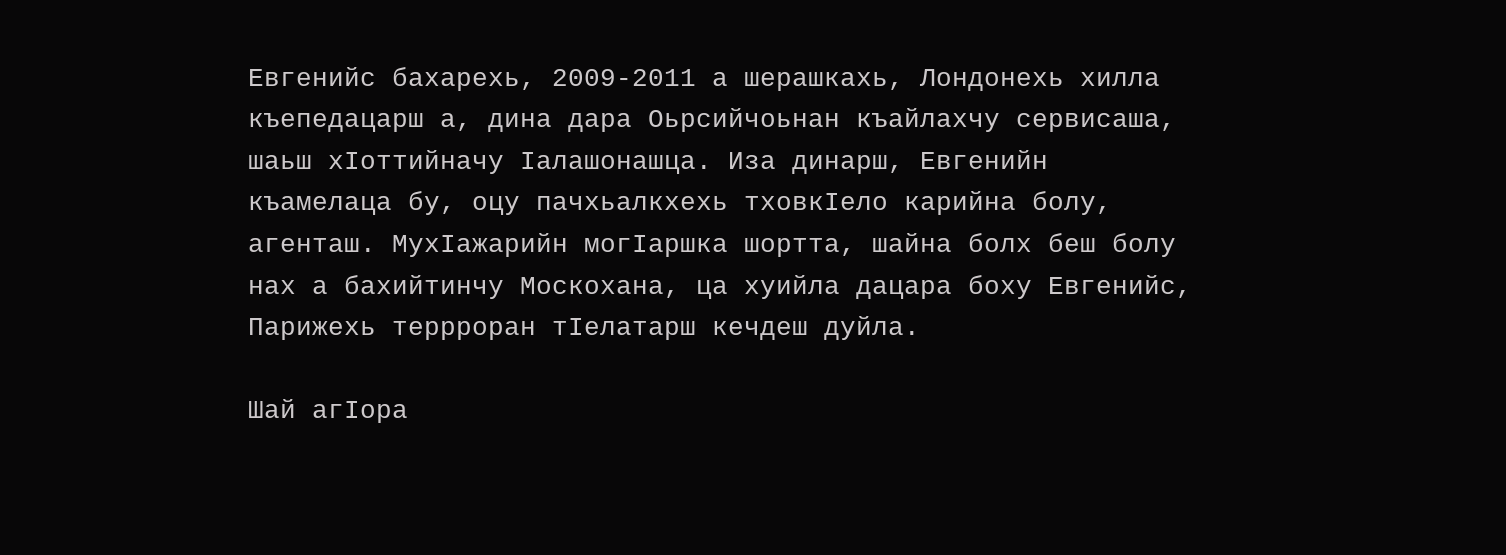Евгенийс бахарехь, 2009-2011 а шерашкахь, Лондонехь хилла къепедацарш а, дина дара Оьрсийчоьнан къайлахчу сервисаша, шаьш хIоттийначу Iалашонашца. Иза динарш, Евгенийн къамелаца бу, оцу пачхьалкхехь тховкIело карийна болу, агенташ. МухIажарийн могIаршка шортта, шайна болх беш болу нах а бахийтинчу Москохана, ца хуийла дацара боху Евгенийс, Парижехь террроран тIелатарш кечдеш дуйла.

Шай агIора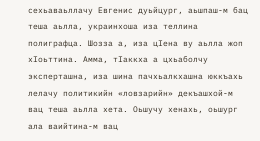сехьаваьллачу Евгенис дуьйцург, аьшпаш-м бац теша аьлла, украинхоша иза теллина полиграфца. Шозза а, иза цIена ву аьлла жоп хIоьттина. Амма, тIаккха а цхьаболчу эксперташна, иза шина пачхьалкхашна юккъахь лелачу политикийн «ловзарийн» декъашхой-м вац теша аьлла хета. Оьшучу хенахь, оьшург ала ваийтина-м вац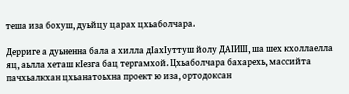теша иза бохуш, дуьйцу царах цхьаболчара.

Дерриге а дуьненна бала а хилла дIахIуттуш йолу ДАIИШ, ша шех кхоллаелла яц, аьлла хеташ кIезга бац тергамхой. Цхьаболчара бахарехь, массийта пачхьалкхан цхьанатоьхна проект ю иза, ортодоксан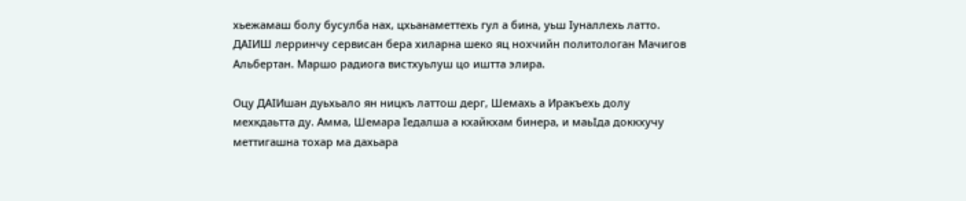хьежамаш болу бусулба нах, цхьанаметтехь гул а бина, уьш Iуналлехь латто. ДАIИШ лерринчу сервисан бера хиларна шеко яц нохчийн политологан Мачигов Альбертан. Маршо радиога вистхуьлуш цо иштта элира.

Оцу ДАIИшан дуьхьало ян ницкъ латтош дерг, Шемахь а Иракъехь долу мехкдаьтта ду. Амма, Шемара Iедалша а кхайкхам бинера, и маьIда доккхучу меттигашна тохар ма дахьара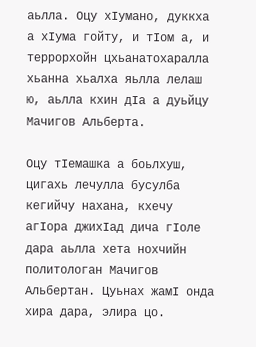аьлла. Оцу хIумано, дуккха а хIума гойту, и тIом а, и террорхойн цхьанатохаралла хьанна хьалха яьлла лелаш ю, аьлла кхин дIа а дуьйцу Мачигов Альберта.

Оцу тIемашка а боьлхуш, цигахь лечулла бусулба кегийчу нахана, кхечу агIора джихIад дича гIоле дара аьлла хета нохчийн политологан Мачигов Альбертан. Цуьнах жамI онда хира дара, элира цо.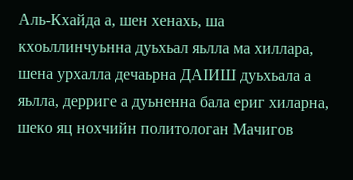Аль-Кхайда а, шен хенахь, ша кхоьллинчуьнна дуьхьал яьлла ма хиллара, шена урхалла дечаьрна ДАIИШ дуьхьала а яьлла, дерриге а дуьненна бала ериг хиларна, шеко яц нохчийн политологан Мачигов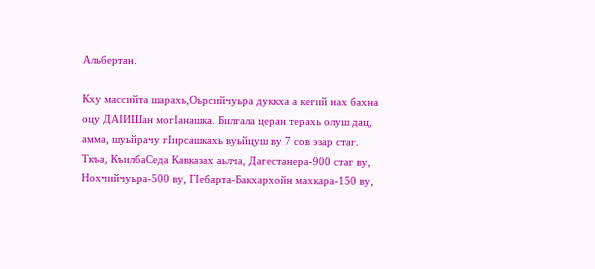Альбертан.

Кху массийта шарахь,Оьрсийчуьра дуккха а кегий нах бахна оцу ДАIИШан могIанашка. Билгала церан терахь олуш дац, амма, шуьйрачу гIирсашкахь вуьйцуш ву 7 сов эзар стаг. Ткъа, КъилбаСеда Кавказах аьлча, Дагестанера-900 стаг ву, Нохчийчуьра-500 ву, ГIебарта-Бакхархойн махкара-150 ву,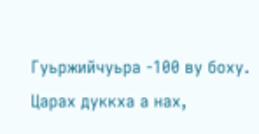Гуьржийчуьра -100 ву боху. Царах дуккха а нах,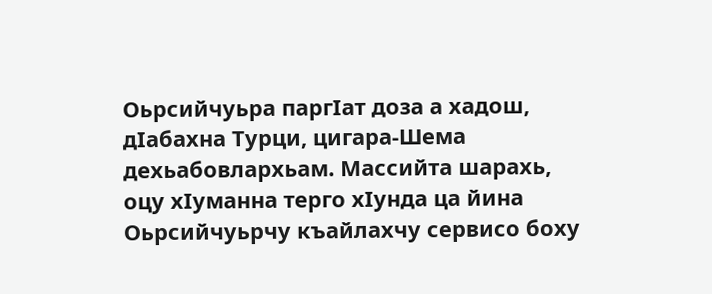Оьрсийчуьра паргIат доза а хадош, дIабахна Турци, цигара-Шема дехьабовлархьам. Массийта шарахь, оцу хIуманна терго хIунда ца йина Оьрсийчуьрчу къайлахчу сервисо боху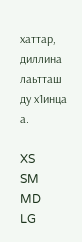хаттар, диллина лаьтташ ду х1инца а.

XS
SM
MD
LG